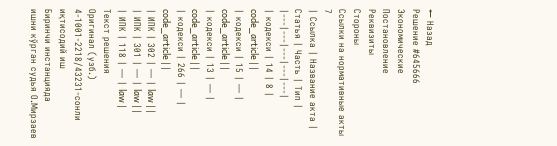← Назад
Решение #645666 Экономические
Постановление
Реквизиты
Стороны
Ссылки на нормативные акты
7
| Ссылка | Название акта | Статья | Часть | Тип |
|---|---|---|---|---|
| кодекси | 14 | 8 | code_article | |
| кодекси | 15 | — | code_article | |
| кодекси | 13 | — | code_article | |
| кодекси | 266 | — | code_article | |
| ИПК | 302 | — | law | |
| ИПК | 301 | — | law | |
| ИПК | 118 | — | law |
Текст решения
Оригинал (узб.)
4-1001-2218/43231-сонли иқтисодий иш
Биринчи инстанцияда
ишни кўрган судья О.Мирзаев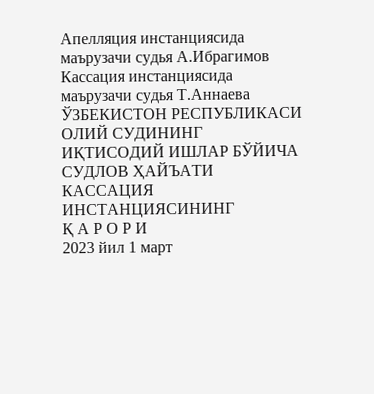Апелляция инстанциясида
маърузачи судья А.Ибрагимов
Кассация инстанциясида
маърузачи судья Т.Аннаева
ЎЗБЕКИСТОН РЕСПУБЛИКАСИ ОЛИЙ СУДИНИНГ
ИҚТИСОДИЙ ИШЛАР БЎЙИЧА СУДЛОВ ҲАЙЪАТИ
КАССАЦИЯ ИНСТАНЦИЯСИНИНГ
Қ А Р О Р И
2023 йил 1 март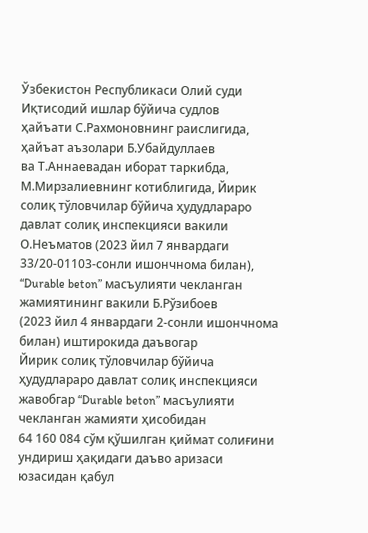Ўзбекистон Республикаси Олий суди Иқтисодий ишлар бўйича судлов
ҳайъати С.Рахмоновнинг раислигида, ҳайъат аъзолари Б.Убайдуллаев
ва Т.Аннаевадан иборат таркибда, М.Мирзалиевнинг котиблигида, Йирик
солиқ тўловчилар бўйича ҳудудлараро давлат солиқ инспекцияси вакили
О.Неъматов (2023 йил 7 январдаги 33/20-01103-сонли ишончнома билан),
“Durable beton” масъулияти чекланган жамиятининг вакили Б.Рўзибоев
(2023 йил 4 январдаги 2-сонли ишончнома билан) иштирокида даъвогар
Йирик солиқ тўловчилар бўйича ҳудудлараро давлат солиқ инспекцияси
жавобгар “Durable beton” масъулияти чекланган жамияти ҳисобидан
64 160 084 сўм қўшилган қиймат солиғини ундириш ҳақидаги даъво аризаси
юзасидан қабул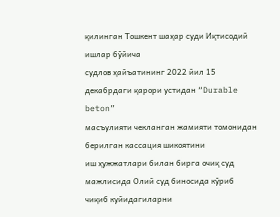қилинган Тошкент шаҳар суди Иқтисодий ишлар бўйича
судлов ҳайъатининг 2022 йил 15 декабрдаги қарори устидан “Durable beton”
масъулияти чекланган жамияти томонидан берилган кассация шикоятини
иш ҳужжатлари билан бирга очиқ суд мажлисида Олий суд биносида кўриб
чиқиб куйидагиларни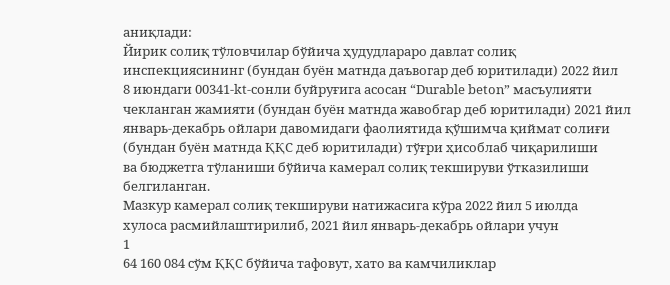аниқлади:
Йирик солиқ тўловчилар бўйича ҳудудлараро давлат солиқ
инспекциясининг (бундан буён матнда даъвогар деб юритилади) 2022 йил
8 июндаги 00341-kt-сонли буйруғига асосан “Durable beton” масъулияти
чекланган жамияти (бундан буён матнда жавобгар деб юритилади) 2021 йил
январь-декабрь ойлари давомидаги фаолиятида қўшимча қиймат солиғи
(бундан буён матнда ҚҚС деб юритилади) тўғри ҳисоблаб чиқарилиши
ва бюджетга тўланиши бўйича камерал солиқ текшируви ўтказилиши
белгиланган.
Мазкур камерал солиқ текшируви натижасига кўра 2022 йил 5 июлда
хулоса расмийлаштирилиб, 2021 йил январь-декабрь ойлари учун
1
64 160 084 сўм ҚҚС бўйича тафовут, хато ва камчиликлар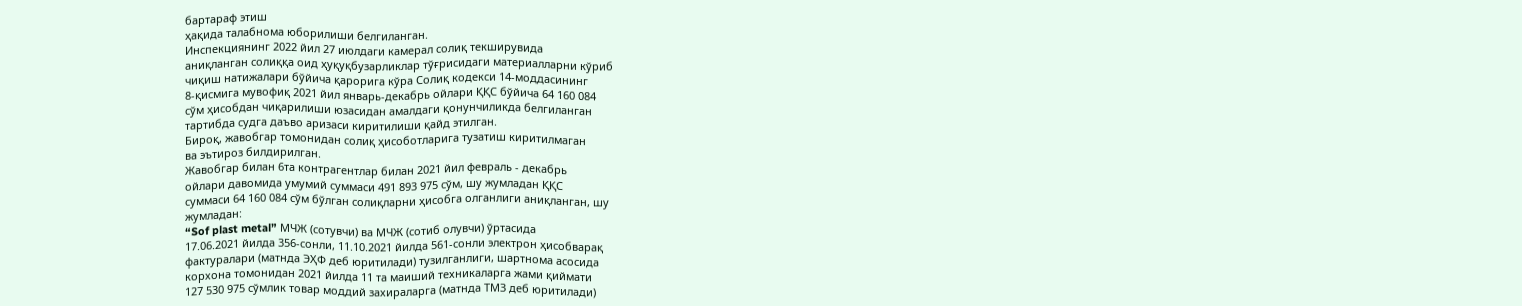бартараф этиш
ҳақида талабнома юборилиши белгиланган.
Инспекциянинг 2022 йил 27 июлдаги камерал солиқ текширувида
аниқланган солиққа оид ҳуқуқбузарликлар тўғрисидаги материалларни кўриб
чиқиш натижалари бўйича қарорига кўра Солиқ кодекси 14-моддасининг
8-қисмига мувофиқ 2021 йил январь-декабрь ойлари ҚҚС бўйича 64 160 084
сўм ҳисобдан чиқарилиши юзасидан амалдаги қонунчиликда белгиланган
тартибда судга даъво аризаси киритилиши қайд этилган.
Бироқ, жавобгар томонидан солиқ ҳисоботларига тузатиш киритилмаган
ва эътироз билдирилган.
Жавобгар билан 6та контрагентлар билан 2021 йил февраль - декабрь
ойлари давомида умумий суммаси 491 893 975 сўм, шу жумладан ҚҚС
суммаси 64 160 084 сўм бўлган солиқларни ҳисобга олганлиги аниқланган, шу
жумладан:
“Sof plast metal” МЧЖ (сотувчи) ва МЧЖ (сотиб олувчи) ўртасида
17.06.2021 йилда 356-сонли, 11.10.2021 йилда 561-сонли электрон ҳисобварақ
фактуралари (матнда ЭҲФ деб юритилади) тузилганлиги, шартнома асосида
корхона томонидан 2021 йилда 11 та маиший техникаларга жами қиймати
127 530 975 сўмлик товар моддий захираларга (матнда ТМЗ деб юритилади)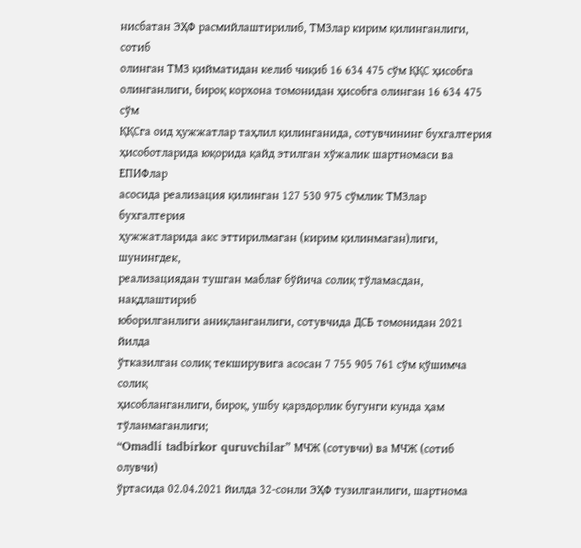нисбатан ЭҲФ расмийлаштирилиб, ТМЗлар кирим қилинганлиги, сотиб
олинган ТМЗ қийматидан келиб чиқиб 16 634 475 сўм ҚҚС ҳисобга
олинганлиги, бироқ корхона томонидан ҳисобга олинган 16 634 475 сўм
ҚҚСга оид ҳужжатлар таҳлил қилинганида, сотувчининг бухгалтерия
ҳисоботларида юқорида қайд этилган хўжалик шартномаси ва ЕПИФлар
асосида реализация қилинган 127 530 975 сўмлик ТМЗлар бухгалтерия
ҳужжатларида акс эттирилмаган (кирим қилинмаган)лиги, шунингдек,
реализациядан тушган маблағ бўйича солиқ тўламасдан, нақдлаштириб
юборилганлиги аниқланганлиги, сотувчида ДСБ томонидан 2021 йилда
ўтказилган солиқ текширувига асосан 7 755 905 761 сўм қўшимча солиқ
ҳисобланганлиги, бироқ, ушбу қарздорлик бугунги кунда ҳам тўланмаганлиги;
“Omadli tadbirkor quruvchilar” МЧЖ (сотувчи) ва МЧЖ (сотиб олувчи)
ўртасида 02.04.2021 йилда 32-сонли ЭҲФ тузилганлиги, шартнома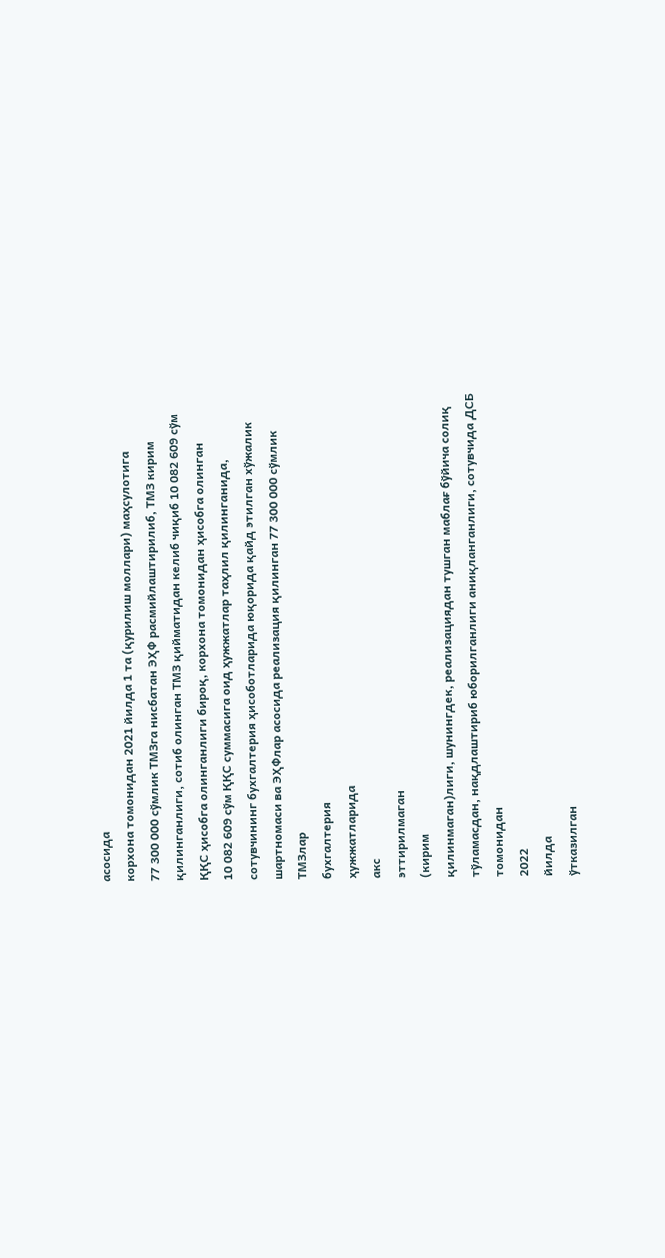асосида
корхона томонидан 2021 йилда 1 та (қурилиш моллари) маҳсулотига
77 300 000 сўмлик ТМЗга нисбатан ЭҲФ расмийлаштирилиб, ТМЗ кирим
қилинганлиги, сотиб олинган ТМЗ қийматидан келиб чиқиб 10 082 609 сўм
ҚҚС ҳисобга олинганлиги бироқ, корхона томонидан ҳисобга олинган
10 082 609 сўм ҚҚС суммасига оид ҳужжатлар таҳлил қилинганида,
сотувчининг бухгалтерия ҳисоботларида юқорида қайд этилган хўжалик
шартномаси ва ЭҲФлар асосида реализация қилинган 77 300 000 сўмлик
ТМЗлар
бухгалтерия
ҳужжатларида
акс
эттирилмаган
(кирим
қилинмаган)лиги, шунингдек, реализациядан тушган маблағ бўйича солиқ
тўламасдан, нақдлаштириб юборилганлиги аниқланганлиги, сотувчида ДСБ
томонидан
2022
йилда
ўтказилган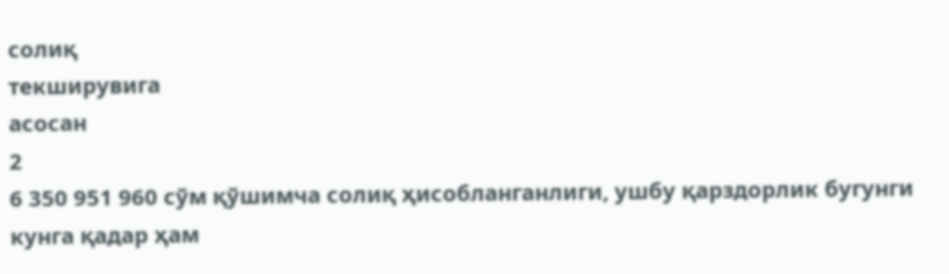солиқ
текширувига
асосан
2
6 350 951 960 сўм қўшимча солиқ ҳисобланганлиги, ушбу қарздорлик бугунги
кунга қадар ҳам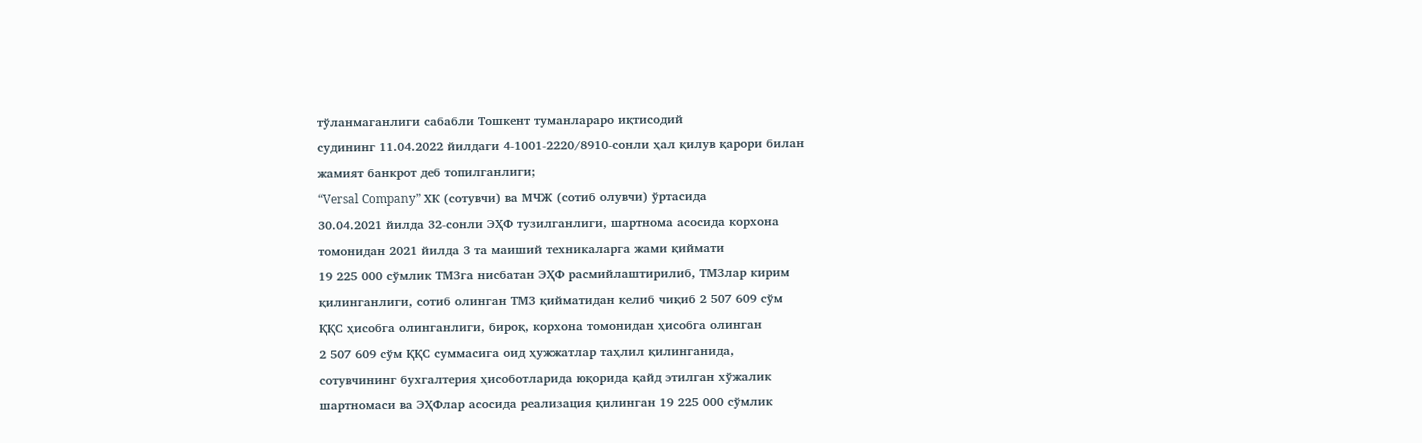тўланмаганлиги сабабли Тошкент туманлараро иқтисодий
судининг 11.04.2022 йилдаги 4-1001-2220/8910-сонли ҳал қилув қарори билан
жамият банкрот деб топилганлиги;
“Versal Company” ХК (сотувчи) ва МЧЖ (сотиб олувчи) ўртасида
30.04.2021 йилда 32-сонли ЭҲФ тузилганлиги, шартнома асосида корхона
томонидан 2021 йилда 3 та маиший техникаларга жами қиймати
19 225 000 сўмлик ТМЗга нисбатан ЭҲФ расмийлаштирилиб, ТМЗлар кирим
қилинганлиги, сотиб олинган ТМЗ қийматидан келиб чиқиб 2 507 609 сўм
ҚҚС ҳисобга олинганлиги, бироқ, корхона томонидан ҳисобга олинган
2 507 609 сўм ҚҚС суммасига оид ҳужжатлар таҳлил қилинганида,
сотувчининг бухгалтерия ҳисоботларида юқорида қайд этилган хўжалик
шартномаси ва ЭҲФлар асосида реализация қилинган 19 225 000 сўмлик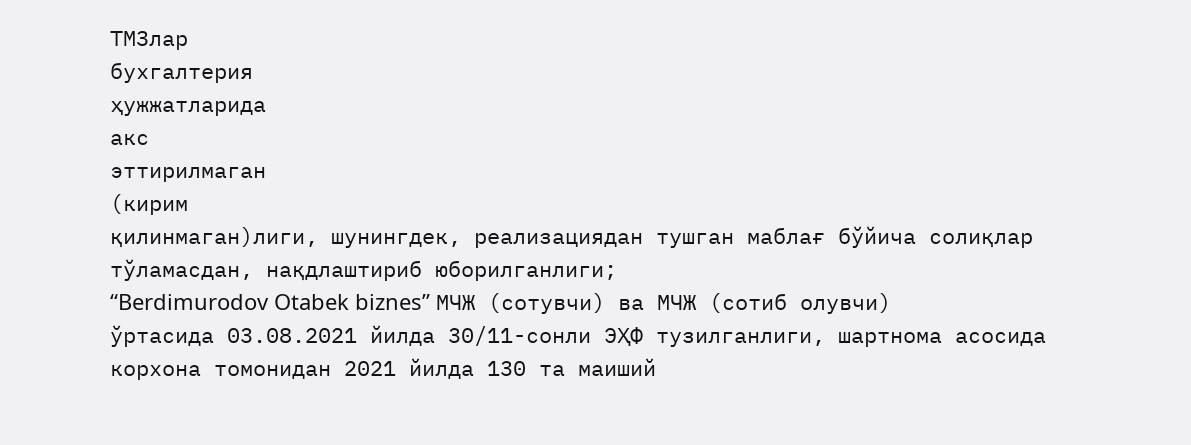ТМЗлар
бухгалтерия
ҳужжатларида
акс
эттирилмаган
(кирим
қилинмаган)лиги, шунингдек, реализациядан тушган маблағ бўйича солиқлар
тўламасдан, нақдлаштириб юборилганлиги;
“Berdimurodov Otabek biznes” МЧЖ (сотувчи) ва МЧЖ (сотиб олувчи)
ўртасида 03.08.2021 йилда 30/11-сонли ЭҲФ тузилганлиги, шартнома асосида
корхона томонидан 2021 йилда 130 та маиший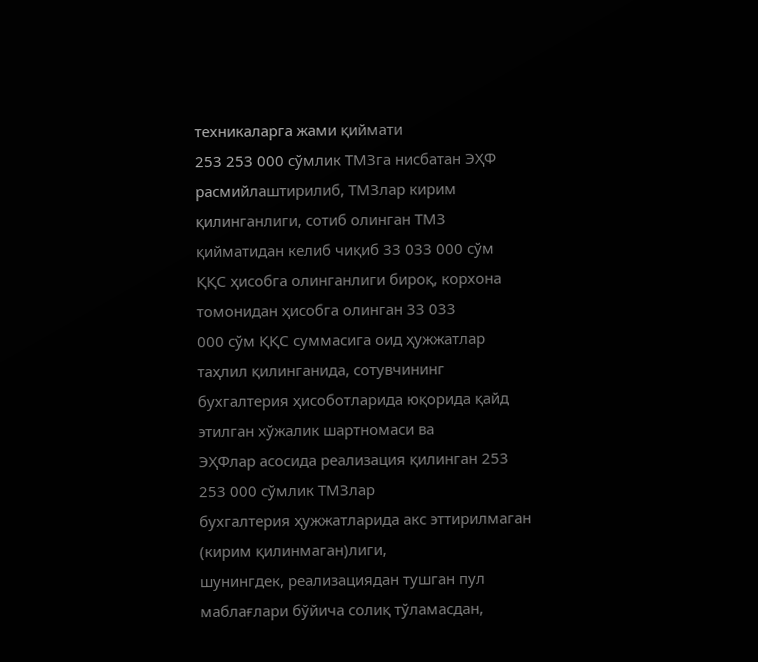техникаларга жами қиймати
253 253 000 сўмлик ТМЗга нисбатан ЭҲФ расмийлаштирилиб, ТМЗлар кирим
қилинганлиги, сотиб олинган ТМЗ қийматидан келиб чиқиб 33 033 000 сўм
ҚҚС ҳисобга олинганлиги бироқ, корхона томонидан ҳисобга олинган 33 033
000 сўм ҚҚС суммасига оид ҳужжатлар таҳлил қилинганида, сотувчининг
бухгалтерия ҳисоботларида юқорида қайд этилган хўжалик шартномаси ва
ЭҲФлар асосида реализация қилинган 253 253 000 сўмлик ТМЗлар
бухгалтерия ҳужжатларида акс эттирилмаган (кирим қилинмаган)лиги,
шунингдек, реализациядан тушган пул маблағлари бўйича солиқ тўламасдан,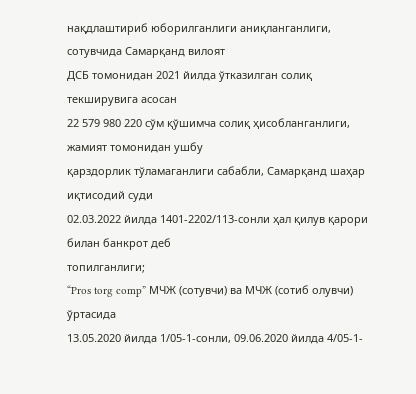нақдлаштириб юборилганлиги аниқланганлиги, сотувчида Самарқанд вилоят
ДСБ томонидан 2021 йилда ўтказилган солиқ текширувига асосан
22 579 980 220 сўм қўшимча солиқ ҳисобланганлиги, жамият томонидан ушбу
қарздорлик тўламаганлиги сабабли, Самарқанд шаҳар иқтисодий суди
02.03.2022 йилда 1401-2202/113-сонли ҳал қилув қарори билан банкрот деб
топилганлиги;
“Pros torg comp” МЧЖ (сотувчи) ва МЧЖ (сотиб олувчи) ўртасида
13.05.2020 йилда 1/05-1-сонли, 09.06.2020 йилда 4/05-1-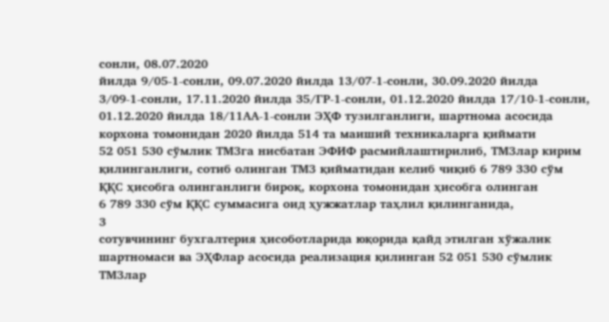сонли, 08.07.2020
йилда 9/05-1-сонли, 09.07.2020 йилда 13/07-1-сонли, 30.09.2020 йилда
3/09-1-сонли, 17.11.2020 йилда 35/ГР-1-сонли, 01.12.2020 йилда 17/10-1-сонли,
01.12.2020 йилда 18/11АА-1-сонли ЭҲФ тузилганлиги, шартнома асосида
корхона томонидан 2020 йилда 514 та маиший техникаларга қиймати
52 051 530 сўмлик ТМЗга нисбатан ЭФИФ расмийлаштирилиб, ТМЗлар кирим
қилинганлиги, сотиб олинган ТМЗ қийматидан келиб чиқиб 6 789 330 сўм
ҚҚС ҳисобга олинганлиги бироқ, корхона томонидан ҳисобга олинган
6 789 330 сўм ҚҚС суммасига оид ҳужжатлар таҳлил қилинганида,
3
сотувчининг бухгалтерия ҳисоботларида юқорида қайд этилган хўжалик
шартномаси ва ЭҲФлар асосида реализация қилинган 52 051 530 сўмлик
ТМЗлар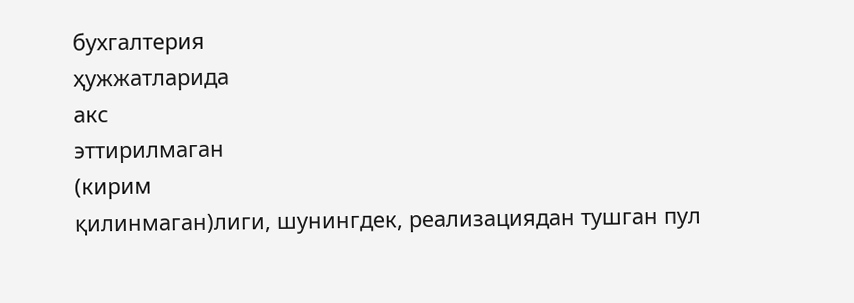бухгалтерия
ҳужжатларида
акс
эттирилмаган
(кирим
қилинмаган)лиги, шунингдек, реализациядан тушган пул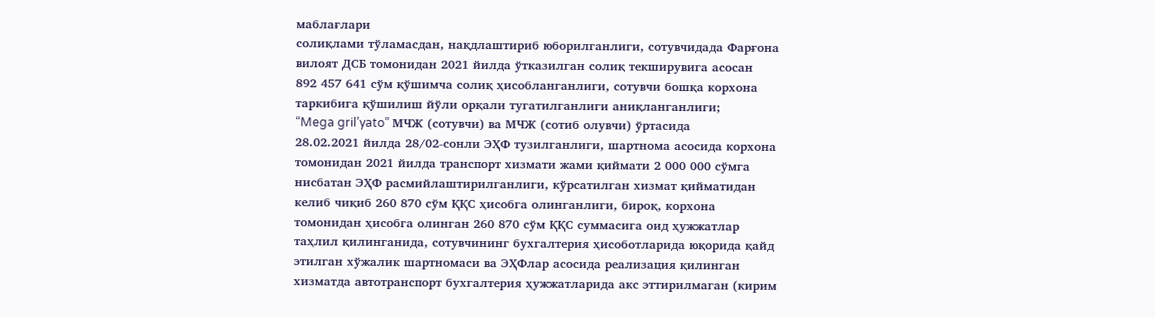маблағлари
солиқлами тўламасдан, нақдлаштириб юборилганлиги, сотувчидада Фарғона
вилоят ДСБ томонидан 2021 йилда ўтказилган солиқ текширувига асосан
892 457 641 сўм қўшимча солиқ ҳисобланганлиги, сотувчи бошқа корхона
таркибига қўшилиш йўли орқали тугатилганлиги аниқланганлиги;
“Mega gril’yato” МЧЖ (сотувчи) ва МЧЖ (сотиб олувчи) ўртасида
28.02.2021 йилда 28/02-сонли ЭҲФ тузилганлиги, шартнома асосида корхона
томонидан 2021 йилда транспорт хизмати жами қиймати 2 000 000 сўмга
нисбатан ЭҲФ расмийлаштирилганлиги, кўрсатилган хизмат қийматидан
келиб чиқиб 260 870 сўм ҚҚС ҳисобга олинганлиги, бироқ, корхона
томонидан ҳисобга олинган 260 870 сўм ҚҚС суммасига оид ҳужжатлар
таҳлил қилинганида, сотувчининг бухгалтерия ҳисоботларида юқорида қайд
этилган хўжалик шартномаси ва ЭҲФлар асосида реализация қилинган
хизматда автотранспорт бухгалтерия ҳужжатларида акс эттирилмаган (кирим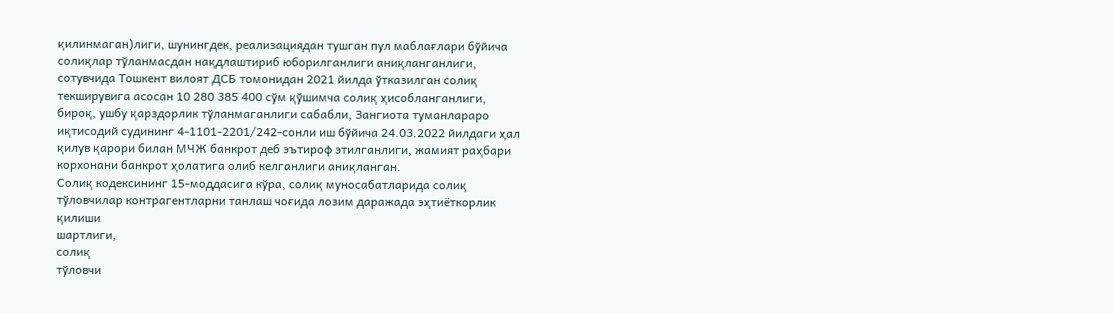қилинмаган)лиги, шунингдек, реализациядан тушган пул маблағлари бўйича
солиқлар тўланмасдан нақдлаштириб юборилганлиги аниқланганлиги,
сотувчида Тошкент вилоят ДСБ томонидан 2021 йилда ўтказилган солиқ
текширувига асосан 10 280 385 400 сўм қўшимча солиқ ҳисобланганлиги,
бироқ, ушбу қарздорлик тўланмаганлиги сабабли, Зангиота туманлараро
иқтисодий судининг 4-1101-2201/242-сонли иш бўйича 24.03.2022 йилдаги ҳал
қилув қарори билан МЧЖ банкрот деб эътироф этилганлиги, жамият раҳбари
корхонани банкрот ҳолатига олиб келганлиги аниқланган.
Солиқ кодексининг 15-моддасига кўра, солиқ муносабатларида солиқ
тўловчилар контрагентларни танлаш чоғида лозим даражада эҳтиёткорлик
қилиши
шартлиги,
солиқ
тўловчи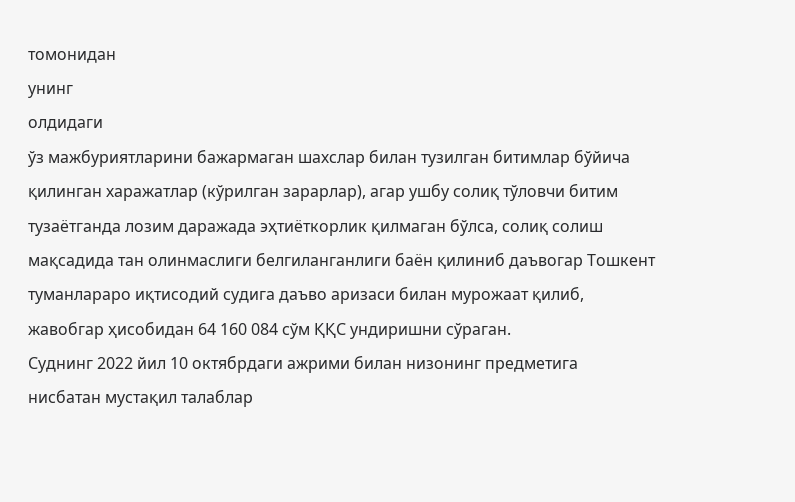томонидан
унинг
олдидаги
ўз мажбуриятларини бажармаган шахслар билан тузилган битимлар бўйича
қилинган харажатлар (кўрилган зарарлар), агар ушбу солиқ тўловчи битим
тузаётганда лозим даражада эҳтиёткорлик қилмаган бўлса, солиқ солиш
мақсадида тан олинмаслиги белгиланганлиги баён қилиниб даъвогар Тошкент
туманлараро иқтисодий судига даъво аризаси билан мурожаат қилиб,
жавобгар ҳисобидан 64 160 084 сўм ҚҚС ундиришни сўраган.
Суднинг 2022 йил 10 октябрдаги ажрими билан низонинг предметига
нисбатан мустақил талаблар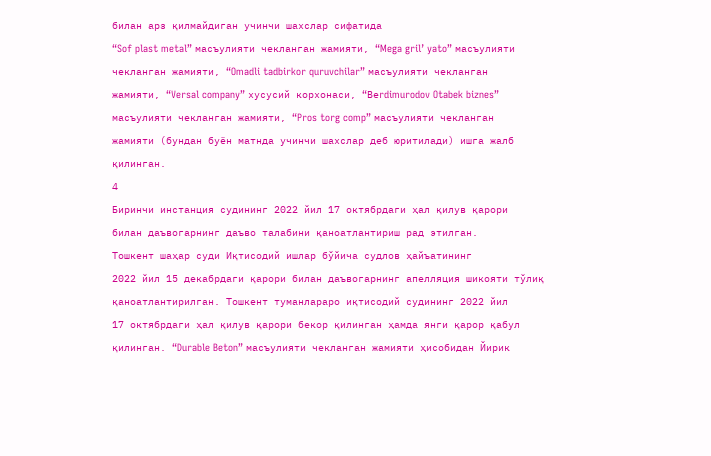билан арз қилмайдиган учинчи шахслар сифатида
“Sof plast metal” масъулияти чекланган жамияти, “Mega gril’ yato” масъулияти
чекланган жамияти, “Omadli tadbirkor quruvchilar” масъулияти чекланган
жамияти, “Versal company” хусусий корхонаси, “Bеrdimurodov Otabek biznes”
масъулияти чекланган жамияти, “Pros torg comp” масъулияти чекланган
жамияти (бундан буён матнда учинчи шахслар деб юритилади) ишга жалб
қилинган.
4
Биринчи инстанция судининг 2022 йил 17 октябрдаги ҳал қилув қарори
билан даъвогарнинг даъво талабини қаноатлантириш рад этилган.
Тошкент шаҳар суди Иқтисодий ишлар бўйича судлов ҳайъатининг
2022 йил 15 декабрдаги қарори билан даъвогарнинг апелляция шикояти тўлиқ
қаноатлантирилган. Тошкент туманлараро иқтисодий судининг 2022 йил
17 октябрдаги ҳал қилув қарори бекор қилинган ҳамда янги қарор қабул
қилинган. “Durable Beton” масъулияти чекланган жамияти ҳисобидан Йирик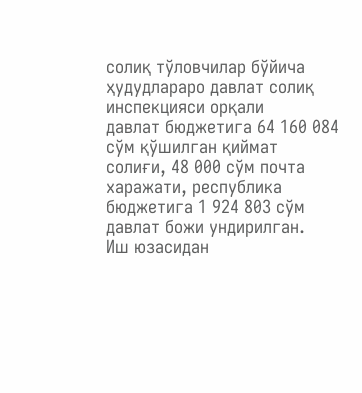солиқ тўловчилар бўйича ҳудудлараро давлат солиқ инспекцияси орқали
давлат бюджетига 64 160 084 сўм қўшилган қиймат солиғи, 48 000 сўм почта
харажати, республика бюджетига 1 924 803 сўм давлат божи ундирилган.
Иш юзасидан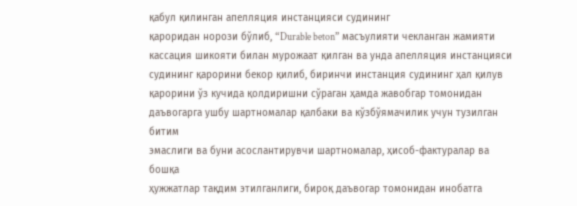қабул қилинган апелляция инстанцияси судининг
қароридан норози бўлиб, “Durable beton” масъулияти чекланган жамияти
кассация шикояти билан мурожаат қилган ва унда апелляция инстанцияси
судининг қарорини бекор қилиб, биринчи инстанция судининг ҳал қилув
қарорини ўз кучида қолдиришни сўраган ҳамда жавобгар томонидан
даъвогарга ушбу шартномалар қалбаки ва кўзбўямачилик учун тузилган битим
эмаслиги ва буни асослантирувчи шартномалар, ҳисоб-фактуралар ва бошқа
ҳужжатлар тақдим этилганлиги, бироқ даъвогар томонидан инобатга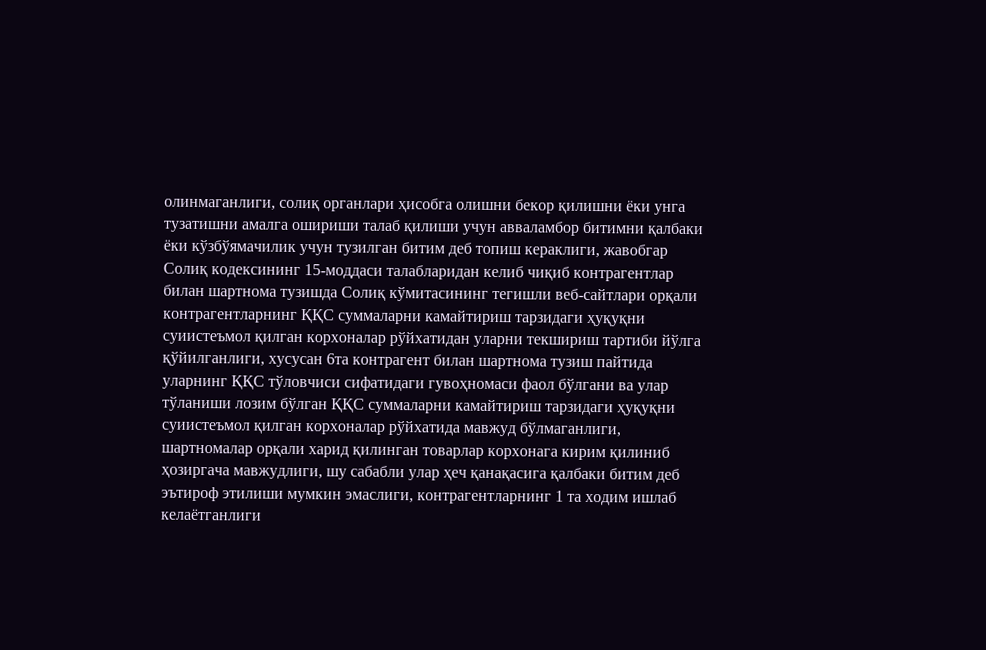олинмаганлиги, солиқ органлари ҳисобга олишни бекор қилишни ёки унга
тузатишни амалга ошириши талаб қилиши учун авваламбор битимни қалбаки
ёки кўзбўямачилик учун тузилган битим деб топиш кераклиги, жавобгар
Солиқ кодексининг 15-моддаси талабларидан келиб чиқиб контрагентлар
билан шартнома тузишда Солиқ кўмитасининг тегишли веб-сайтлари орқали
контрагентларнинг ҚҚС суммаларни камайтириш тарзидаги ҳуқуқни
суиистеъмол қилган корхоналар рўйхатидан уларни текшириш тартиби йўлга
қўйилганлиги, хусусан 6та контрагент билан шартнома тузиш пайтида
уларнинг ҚҚС тўловчиси сифатидаги гувоҳномаси фаол бўлгани ва улар
тўланиши лозим бўлган ҚҚС суммаларни камайтириш тарзидаги ҳуқуқни
суиистеъмол қилган корхоналар рўйхатида мавжуд бўлмаганлиги,
шартномалар орқали харид қилинган товарлар корхонага кирим қилиниб
ҳозиргача мавжудлиги, шу сабабли улар ҳеч қанақасига қалбаки битим деб
эътироф этилиши мумкин эмаслиги, контрагентларнинг 1 та ходим ишлаб
келаётганлиги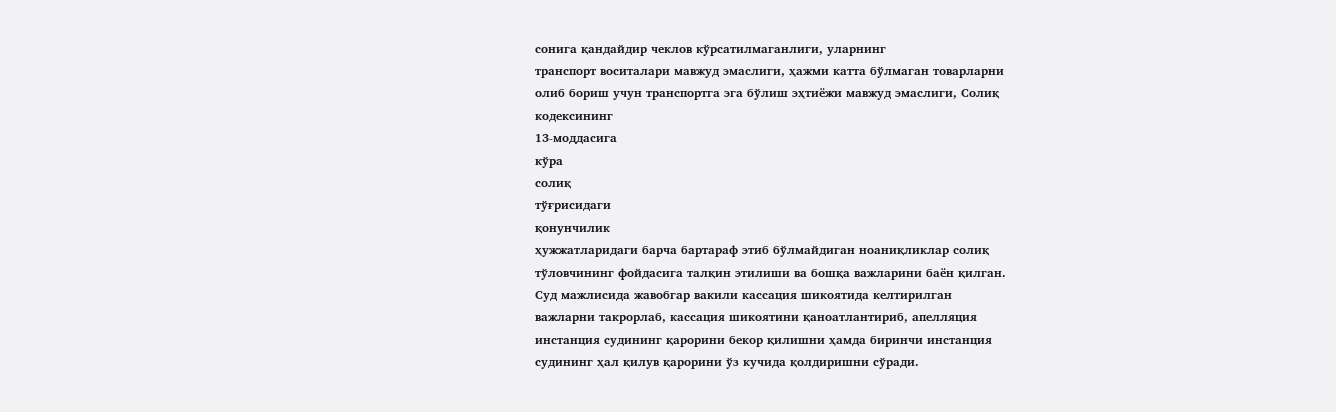сонига қандайдир чеклов кўрсатилмаганлиги, уларнинг
транспорт воситалари мавжуд эмаслиги, ҳажми катта бўлмаган товарларни
олиб бориш учун транспортга эга бўлиш эҳтиёжи мавжуд эмаслиги, Солиқ
кодексининг
13-моддасига
кўра
солиқ
тўғрисидаги
қонунчилик
ҳужжатларидаги барча бартараф этиб бўлмайдиган ноаниқликлар солиқ
тўловчининг фойдасига талқин этилиши ва бошқа важларини баён қилган.
Суд мажлисида жавобгар вакили кассация шикоятида келтирилган
важларни такрорлаб, кассация шикоятини қаноатлантириб, апелляция
инстанция судининг қарорини бекор қилишни ҳамда биринчи инстанция
судининг ҳал қилув қарорини ўз кучида қолдиришни сўради.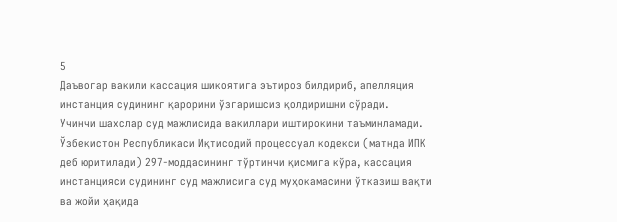5
Даъвогар вакили кассация шикоятига эътироз билдириб, апелляция
инстанция судининг қарорини ўзгаришсиз қолдиришни сўради.
Учинчи шахслар суд мажлисида вакиллари иштирокини таъминламади.
Ўзбекистон Республикаси Иқтисодий процессуал кодекси (матнда ИПК
деб юритилади) 297-моддасининг тўртинчи қисмига кўра, кассация
инстанцияси судининг суд мажлисига суд муҳокамасини ўтказиш вақти
ва жойи ҳақида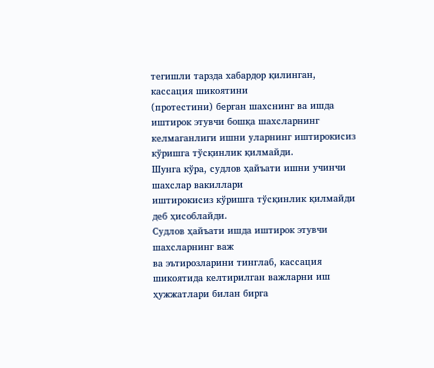тегишли тарзда хабардор қилинган, кассация шикоятини
(протестини) берган шахснинг ва ишда иштирок этувчи бошқа шахсларнинг
келмаганлиги ишни уларнинг иштирокисиз кўришга тўсқинлик қилмайди.
Шунга кўра, судлов ҳайъати ишни учинчи шахслар вакиллари
иштирокисиз кўришга тўсқинлик қилмайди деб ҳисоблайди.
Судлов ҳайъати ишда иштирок этувчи шахсларнинг важ
ва эътирозларини тинглаб, кассация шикоятида келтирилган важларни иш
ҳужжатлари билан бирга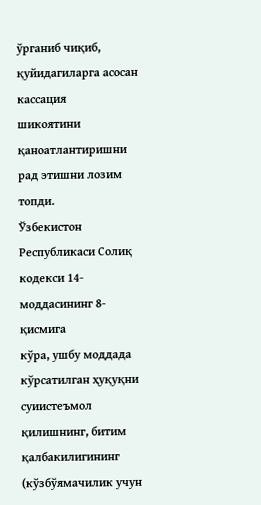ўрганиб чиқиб, қуйидагиларга асосан кассация
шикоятини қаноатлантиришни рад этишни лозим топди.
Ўзбекистон Республикаси Солиқ кодекси 14-моддасининг 8-қисмига
кўра, ушбу моддада кўрсатилган ҳуқуқни суиистеъмол қилишнинг, битим
қалбакилигининг (кўзбўямачилик учун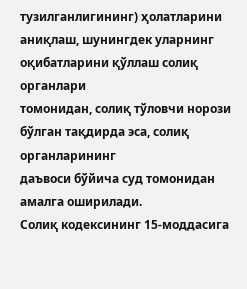тузилганлигининг) ҳолатларини
аниқлаш, шунингдек уларнинг оқибатларини қўллаш солиқ органлари
томонидан, солиқ тўловчи норози бўлган тақдирда эса, солиқ органларининг
даъвоси бўйича суд томонидан амалга оширилади.
Солиқ кодексининг 15-моддасига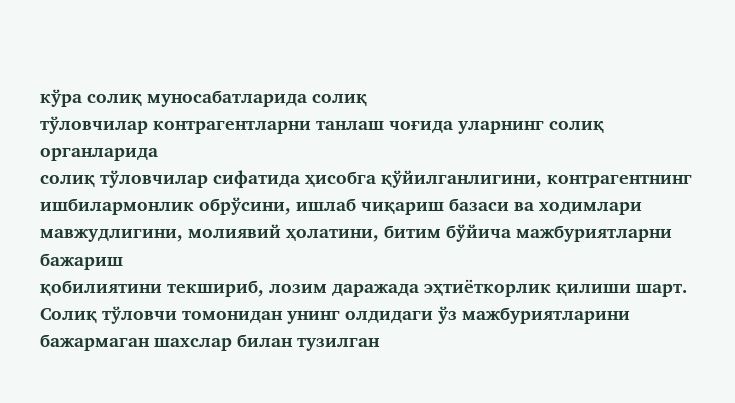кўра солиқ муносабатларида солиқ
тўловчилар контрагентларни танлаш чоғида уларнинг солиқ органларида
солиқ тўловчилар сифатида ҳисобга қўйилганлигини, контрагентнинг
ишбилармонлик обрўсини, ишлаб чиқариш базаси ва ходимлари
мавжудлигини, молиявий ҳолатини, битим бўйича мажбуриятларни бажариш
қобилиятини текшириб, лозим даражада эҳтиёткорлик қилиши шарт.
Солиқ тўловчи томонидан унинг олдидаги ўз мажбуриятларини
бажармаган шахслар билан тузилган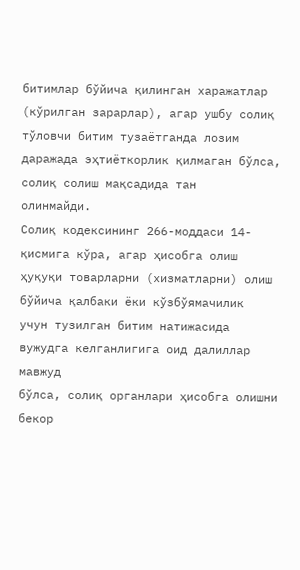битимлар бўйича қилинган харажатлар
(кўрилган зарарлар), агар ушбу солиқ тўловчи битим тузаётганда лозим
даражада эҳтиёткорлик қилмаган бўлса, солиқ солиш мақсадида тан
олинмайди.
Солиқ кодексининг 266-моддаси 14-қисмига кўра, агар ҳисобга олиш
ҳуқуқи товарларни (хизматларни) олиш бўйича қалбаки ёки кўзбўямачилик
учун тузилган битим натижасида вужудга келганлигига оид далиллар мавжуд
бўлса, солиқ органлари ҳисобга олишни бекор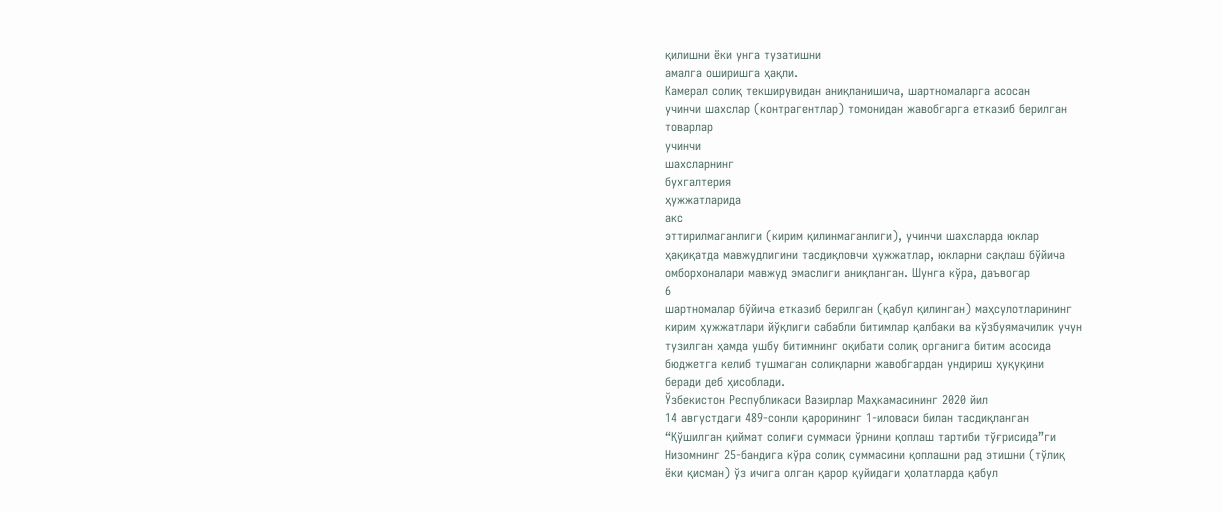қилишни ёки унга тузатишни
амалга оширишга ҳақли.
Камерал солиқ текширувидан аниқланишича, шартномаларга асосан
учинчи шахслар (контрагентлар) томонидан жавобгарга етказиб берилган
товарлар
учинчи
шахсларнинг
бухгалтерия
ҳужжатларида
акс
эттирилмаганлиги (кирим қилинмаганлиги), учинчи шахсларда юклар
ҳақиқатда мавжудлигини тасдиқловчи ҳужжатлар, юкларни сақлаш бўйича
омборхоналари мавжуд эмаслиги аниқланган. Шунга кўра, даъвогар
6
шартномалар бўйича етказиб берилган (қабул қилинган) маҳсулотларининг
кирим ҳужжатлари йўқлиги сабабли битимлар қалбаки ва кўзбуямачилик учун
тузилган ҳамда ушбу битимнинг оқибати солиқ органига битим асосида
бюджетга келиб тушмаган солиқларни жавобгардан ундириш ҳуқуқини
беради деб ҳисоблади.
Ўзбекистон Республикаси Вазирлар Маҳкамасининг 2020 йил
14 августдаги 489-сонли қарорининг 1-иловаси билан тасдиқланган
“Қўшилган қиймат солиғи суммаси ўрнини қоплаш тартиби тўғрисида”ги
Низомнинг 25-бандига кўра солиқ суммасини қоплашни рад этишни (тўлиқ
ёки қисман) ўз ичига олган қарор қуйидаги ҳолатларда қабул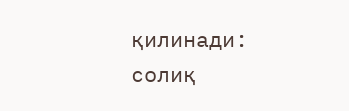қилинади:
солиқ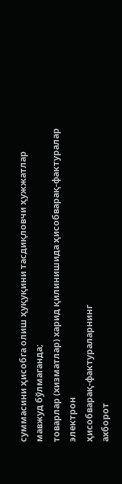суммасини ҳисобга олиш ҳуқуқини тасдиқловчи ҳужжатлар
мавжуд бўлмаганда;
товарлар (хизматлар) харид қилинишида ҳисобварақ-фактуралар
электрон
ҳисобварақ-фактураларнинг
ахборот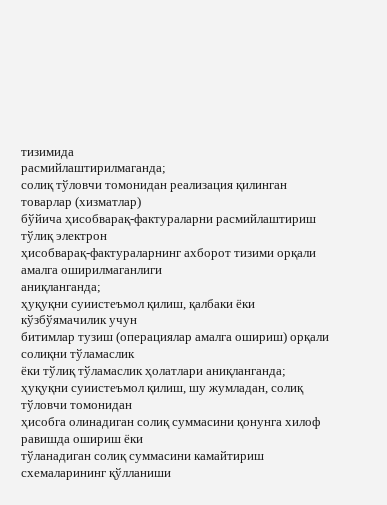тизимида
расмийлаштирилмаганда;
солиқ тўловчи томонидан реализация қилинган товарлар (хизматлар)
бўйича ҳисобварақ-фактураларни расмийлаштириш тўлиқ электрон
ҳисобварақ-фактураларнинг ахборот тизими орқали амалга оширилмаганлиги
аниқланганда;
ҳуқуқни суиистеъмол қилиш, қалбаки ёки кўзбўямачилик учун
битимлар тузиш (операциялар амалга ошириш) орқали солиқни тўламаслик
ёки тўлиқ тўламаслик ҳолатлари аниқланганда;
ҳуқуқни суиистеъмол қилиш, шу жумладан, солиқ тўловчи томонидан
ҳисобга олинадиган солиқ суммасини қонунга хилоф равишда ошириш ёки
тўланадиган солиқ суммасини камайтириш схемаларининг қўлланиши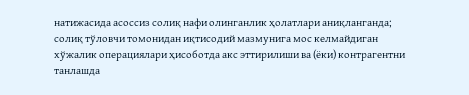натижасида асоссиз солиқ нафи олинганлик ҳолатлари аниқланганда;
солиқ тўловчи томонидан иқтисодий мазмунига мос келмайдиган
хўжалик операциялари ҳисоботда акс эттирилиши ва (ёки) контрагентни
танлашда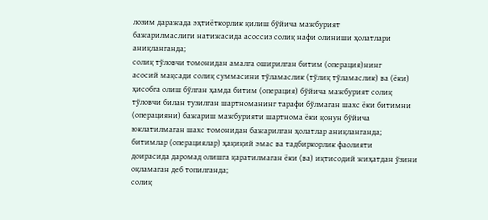лозим даражада эҳтиёткорлик қилиш бўйича мажбурият
бажарилмаслиги натижасида асоссиз солиқ нафи олиниши ҳолатлари
аниқланганда;
солиқ тўловчи томонидан амалга оширилган битим (операция)нинг
асосий мақсади солиқ суммасини тўламаслик (тўлиқ тўламаслик) ва (ёки)
ҳисобга олиш бўлган ҳамда битим (операция) бўйича мажбурият солиқ
тўловчи билан тузилган шартноманинг тарафи бўлмаган шахс ёки битимни
(операцияни) бажариш мажбурияти шартнома ёки қонун бўйича
юклатилмаган шахс томонидан бажарилган ҳолатлар аниқланганда;
битимлар (операциялар) ҳақиқий эмас ва тадбиркорлик фаолияти
доирасида даромад олишга қаратилмаган ёки (ва) иқтисодий жиҳатдан ўзини
оқламаган деб топилганда;
солиқ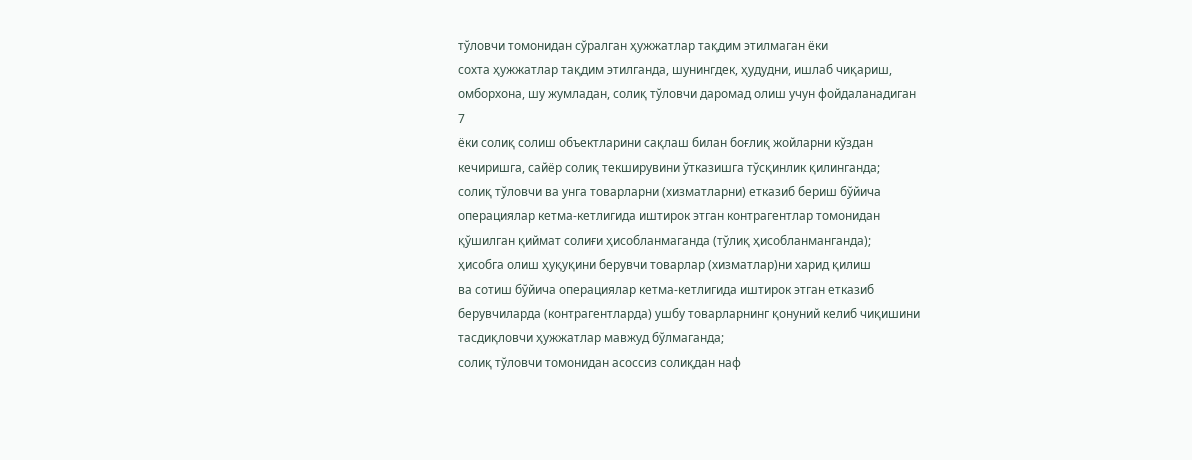тўловчи томонидан сўралган ҳужжатлар тақдим этилмаган ёки
сохта ҳужжатлар тақдим этилганда, шунингдек, ҳудудни, ишлаб чиқариш,
омборхона, шу жумладан, солиқ тўловчи даромад олиш учун фойдаланадиган
7
ёки солиқ солиш объектларини сақлаш билан боғлиқ жойларни кўздан
кечиришга, сайёр солиқ текширувини ўтказишга тўсқинлик қилинганда;
солиқ тўловчи ва унга товарларни (хизматларни) етказиб бериш бўйича
операциялар кетма-кетлигида иштирок этган контрагентлар томонидан
қўшилган қиймат солиғи ҳисобланмаганда (тўлиқ ҳисобланманганда);
ҳисобга олиш ҳуқуқини берувчи товарлар (хизматлар)ни харид қилиш
ва сотиш бўйича операциялар кетма-кетлигида иштирок этган етказиб
берувчиларда (контрагентларда) ушбу товарларнинг қонуний келиб чиқишини
тасдиқловчи ҳужжатлар мавжуд бўлмаганда;
солиқ тўловчи томонидан асоссиз солиқдан наф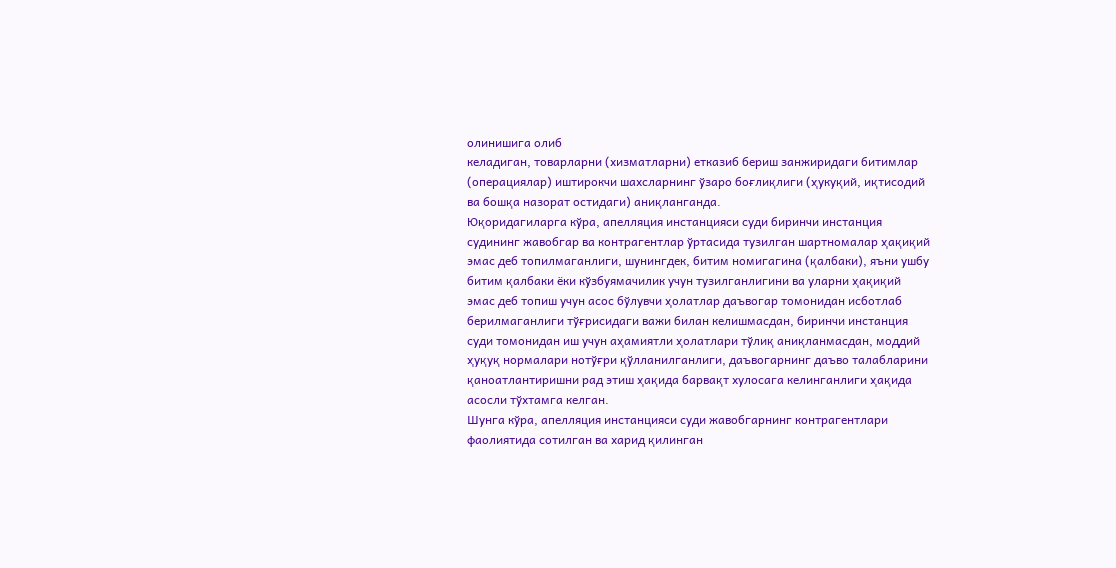олинишига олиб
келадиган, товарларни (хизматларни) етказиб бериш занжиридаги битимлар
(операциялар) иштирокчи шахсларнинг ўзаро боғлиқлиги (ҳукуқий, иқтисодий
ва бошқа назорат остидаги) аниқланганда.
Юқоридагиларга кўра, апелляция инстанцияси суди биринчи инстанция
судининг жавобгар ва контрагентлар ўртасида тузилган шартномалар ҳақиқий
эмас деб топилмаганлиги, шунингдек, битим номигагина (қалбаки), яъни ушбу
битим қалбаки ёки кўзбуямачилик учун тузилганлигини ва уларни ҳақиқий
эмас деб топиш учун асос бўлувчи ҳолатлар даъвогар томонидан исботлаб
берилмаганлиги тўғрисидаги важи билан келишмасдан, биринчи инстанция
суди томонидан иш учун аҳамиятли ҳолатлари тўлиқ аниқланмасдан, моддий
ҳуқуқ нормалари нотўғри қўлланилганлиги, даъвогарнинг даъво талабларини
қаноатлантиришни рад этиш ҳақида барвақт хулосага келинганлиги ҳақида
асосли тўхтамга келган.
Шунга кўра, апелляция инстанцияси суди жавобгарнинг контрагентлари
фаолиятида сотилган ва харид қилинган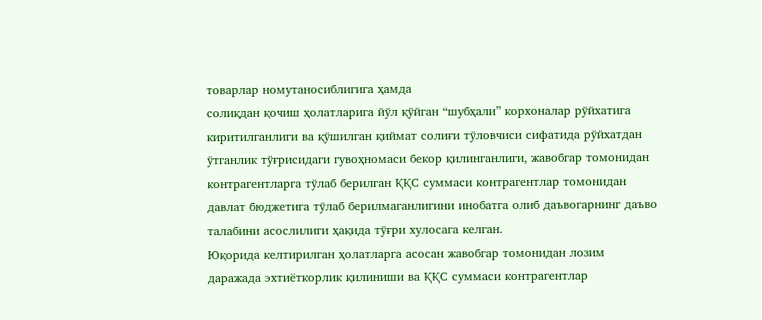товарлар номутаносиблигига ҳамда
солиқдан қочиш ҳолатларига йўл қўйган “шубҳали” корхоналар рўйхатига
киритилганлиги ва қўшилган қиймат солиғи тўловчиси сифатида рўйхатдан
ўтганлик тўғрисидаги гувоҳномаси бекор қилинганлиги, жавобгар томонидан
контрагентларга тўлаб берилган ҚҚС суммаси контрагентлар томонидан
давлат бюджетига тўлаб берилмаганлигини инобатга олиб даъвогарнинг даъво
талабини асослилиги ҳақида тўғри хулосага келган.
Юқорида келтирилган ҳолатларга асосан жавобгар томонидан лозим
даражада эхтиёткорлик қилиниши ва ҚҚС суммаси контрагентлар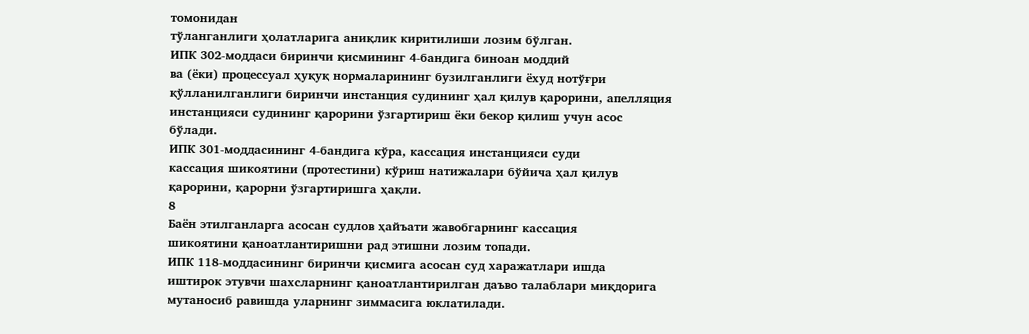томонидан
тўланганлиги ҳолатларига аниқлик киритилиши лозим бўлган.
ИПК 302-моддаси биринчи қисмининг 4-бандига биноан моддий
ва (ёки) процессуал ҳуқуқ нормаларининг бузилганлиги ёхуд нотўғри
қўлланилганлиги биринчи инстанция судининг ҳал қилув қарорини, апелляция
инстанцияси судининг қарорини ўзгартириш ёки бекор қилиш учун асос
бўлади.
ИПК 301-моддасининг 4-бандига кўра, кассация инстанцияси суди
кассация шикоятини (протестини) кўриш натижалари бўйича ҳал қилув
қарорини, қарорни ўзгартиришга ҳақли.
8
Баён этилганларга асосан судлов ҳайъати жавобгарнинг кассация
шикоятини қаноатлантиришни рад этишни лозим топади.
ИПК 118-моддасининг биринчи қисмига асосан суд харажатлари ишда
иштирок этувчи шахсларнинг қаноатлантирилган даъво талаблари миқдорига
мутаносиб равишда уларнинг зиммасига юклатилади.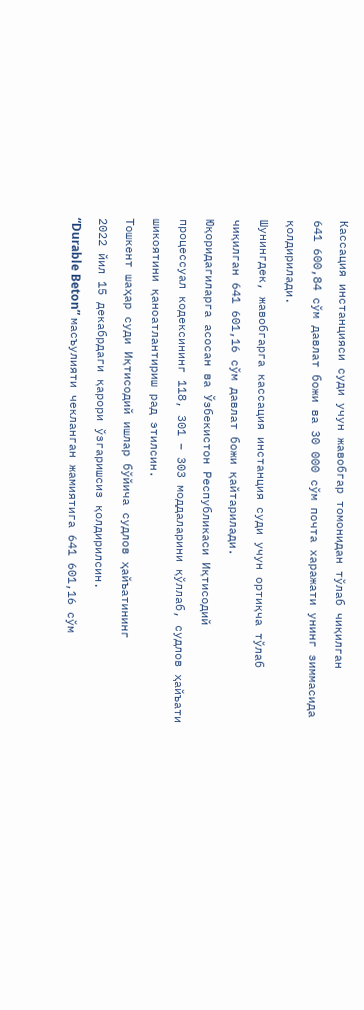Кассация инстанцияси суди учун жавобгар томонидан тўлаб чиқилган
641 600,84 сўм давлат божи ва 30 000 сўм почта харажати унинг зиммасида
қолдирилади.
Шунингдек, жавобгарга кассация инстанция суди учун ортиқча тўлаб
чиқилган 641 601,16 сўм давлат божи қайтарилади.
Юқоридагиларга асосан ва Ўзбекистон Республикаси Иқтисодий
процессуал кодексининг 118, 301 – 303 моддаларини қўллаб, судлов ҳайъати
шикоятини қаноатлантириш рад этилсин.
Тошкент шаҳар суди Иқтисодий ишлар бўйича судлов ҳайъатининг
2022 йил 15 декабрдаги қарори ўзгаришсиз қолдирилсин.
“Durable Beton” масъулияти чекланган жамиятига 641 601,16 сўм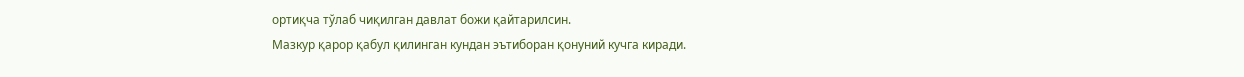ортиқча тўлаб чиқилган давлат божи қайтарилсин.
Мазкур қарор қабул қилинган кундан эътиборан қонуний кучга киради.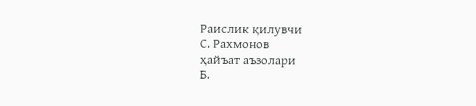Раислик қилувчи
С. Рахмонов
ҳайъат аъзолари
Б.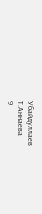Убайдуллаев
Т.Аннаева
9